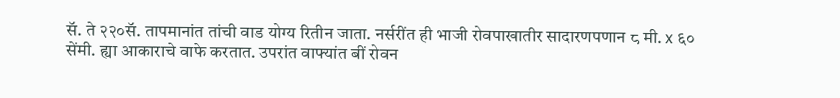सॅ. ते २२०सॅ. तापमानांत तांची वाड योग्य रितीन जाता. नर्सरींत ही भाजी रोवपाखातीर सादारणपणान ८ मी. x ६० सेंमी. ह्या आकाराचे वाफे करतात. उपरांत वाफ्यांत बीं रोवन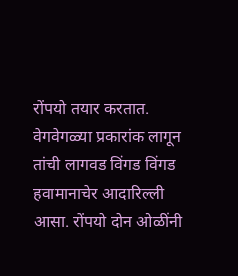रोंपयो तयार करतात.
वेगवेगळ्या प्रकारांक लागून तांची लागवड विंगड विंगड हवामानाचेर आदारिल्ली आसा. रोंपयो दोन ओळींनी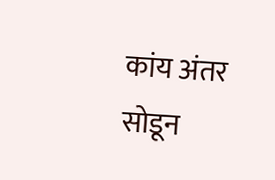कांय अंतर सोडून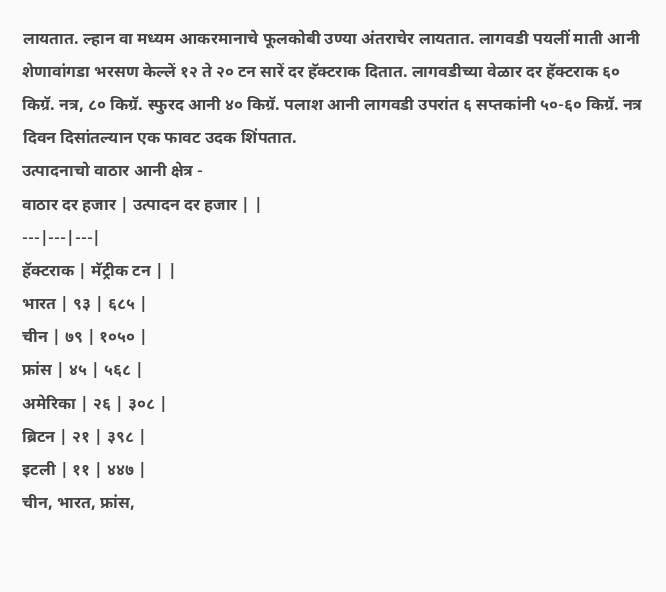लायतात. ल्हान वा मध्यम आकरमानाचे फूलकोबी उण्या अंतराचेर लायतात. लागवडी पयलीं माती आनी शेणावांगडा भरसण केल्लें १२ ते २० टन सारें दर हॅक्टराक दितात. लागवडीच्या वेळार दर हॅक्टराक ६० किग्रॅ. नत्र, ८० किग्रॅ. स्फुरद आनी ४० किग्रॅ. पलाश आनी लागवडी उपरांत ६ सप्तकांनी ५०-६० किग्रॅ. नत्र दिवन दिसांतल्यान एक फावट उदक शिंपतात.
उत्पादनाचो वाठार आनी क्षेत्र -
वाठार दर हजार | उत्पादन दर हजार | |
---|---|---|
हॅक्टराक | मॅट्रीक टन | |
भारत | ९३ | ६८५ |
चीन | ७९ | १०५० |
फ्रांस | ४५ | ५६८ |
अमेरिका | २६ | ३०८ |
ब्रिटन | २१ | ३९८ |
इटली | ११ | ४४७ |
चीन, भारत, फ्रांस,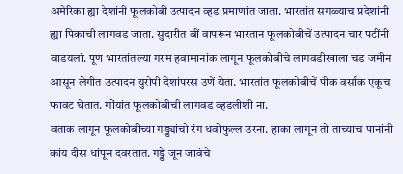अमेरिका ह्या देशांनी फूलकोबी उत्पादन व्हड प्रमाणांत जाता. भारतांत सगळ्याच प्रदेशांनी ह्या पिकाची लागवड जाता. सुदारीत बीं वापरून भारतान फूलकोबीचें उत्पादन चार पटींनी वाडयलां. पूण भारतांतल्या गरम हवामानांक लागून फूलकोबीचे लागवडीखाला चड जमीन आसून लेगीत उत्पादन युरोपी देशांपरस उणें येता. भारतांत फूलकोबीचें पीक वर्साक एकूच फावट घेतात. गोंयांत फूलकोबीची लागवड व्हडलीशी ना.
वताक लागून फूलकोबीच्या गड्ड्यांचो रंग धवोफुल्ल उरना. हाका लागून तो ताच्याच पानांनी कांय दीस धांपून दवरतात. गड्डे जून जावंचे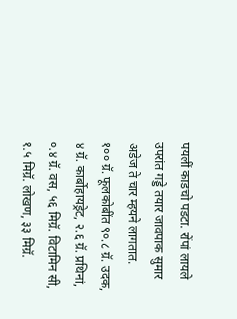पयलीं काडचो पडटा. रोंपां लायले उपरांत गड्डे तयार जावपाक सुमार अडेज ते चार म्हयने लागतात.
१०० ग्रॅ. फूलकोबींत ९०.८ ग्रॅ. उदक, ४ ग्रॅ. कार्बोहायड्रेट, २.६ ग्रॅ. प्रथिनां, ०.४ ग्रॅ. वस, ५६ मिग्रॅ. विटामिन सी, १.५ मिग्रॅ. लोखण, ३३ मिग्रॅ.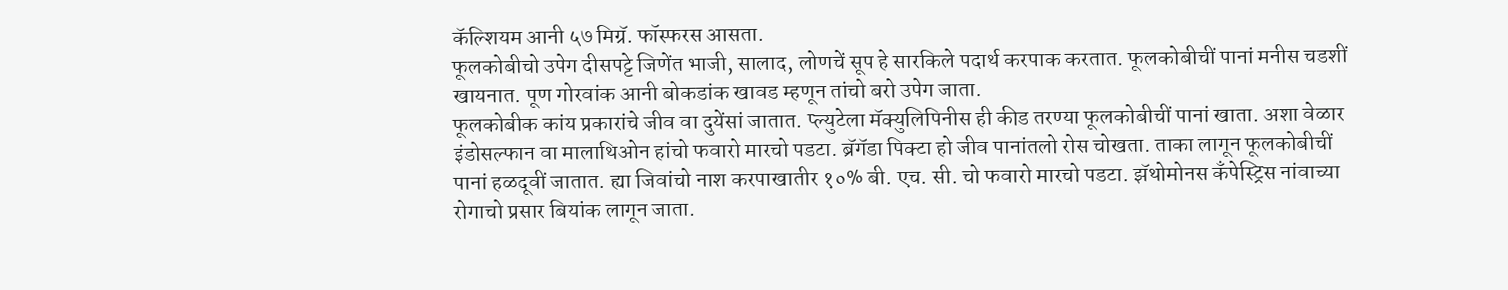कॅल्शियम आनी ५७ मिग्रॅ. फॉस्फरस आसता.
फूलकोबीचो उपेग दीसपट्टे जिणेंत भाजी, सालाद, लोणचें सूप हे सारकिले पदार्थ करपाक करतात. फूलकोबीचीं पानां मनीस चडशीं खायनात. पूण गोरवांक आनी बोकडांक खावड म्हणून तांचो बरो उपेग जाता.
फूलकोबीक कांय प्रकारांचे जीव वा दुयेंसां जातात. प्ल्युटेला मॅक्युलिपिनीस ही कीड तरण्या फूलकोबीचीं पानां खाता. अशा वेळार इंडोसल्फान वा मालाथिओन हांचो फवारो मारचो पडटा. ब्रॅगॅडा पिक्टा हो जीव पानांतलो रोस चोखता. ताका लागून फूलकोबीचीं पानां हळदूवीं जातात. ह्या जिवांचो नाश करपाखातीर १०% बी. एच. सी. चो फवारो मारचो पडटा. झॅथोमोनस कँपेस्ट्रिस नांवाच्या रोगाचो प्रसार बियांक लागून जाता.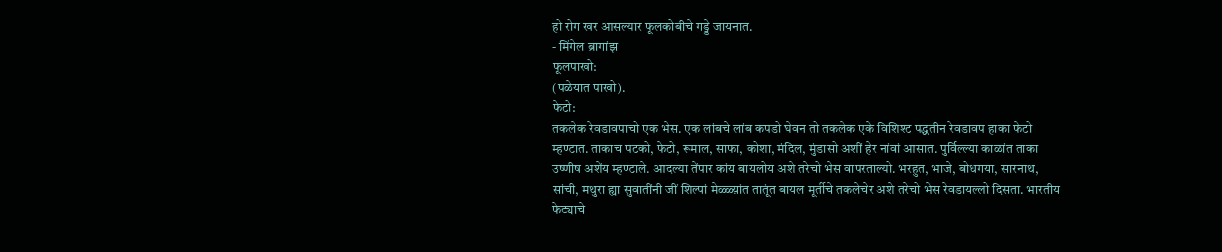हो रोग खर आसल्यार फूलकोबीचे गड्डे जायनात.
- मिंगेल ब्रागांझ
फूलपाखो:
(पळेयात पाखो).
फेटो:
तकलेक रेवडावपाचो एक भेस. एक लांबचे लांब कपडो घेवन तो तकलेक एके विशिश्ट पद्धतीन रेवडावप हाका फेटो म्हण्टात. ताकाच पटको, फेटो, रूमाल, साफा, कोशा, मंदिल, मुंडासो अशीं हेर नांवां आसात. पुर्विल्ल्या काळांत ताका उष्णीष अशेंय म्हण्टाले. आदल्या तेंपार कांय बायलोय अशे तरेचो भेस वापरताल्यो. भरहुत, भाजे, बोधगया, सारनाथ, सांची, मथुरा ह्या सुवातींनी जीं शिल्पां मेळ्ळ्य़ांत तातूंत बायल मूर्तीचे तकलेचेर अशे तरेचो भेस रेवडायल्लो दिसता. भारतीय फेट्याचे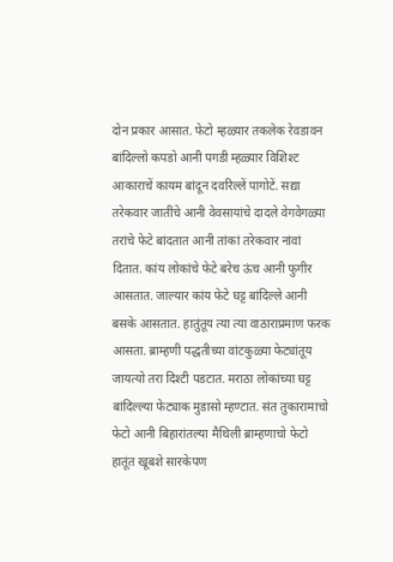दोन प्रकार आसात. फेटो म्हळ्यार तकलेक रेवडावन बांदिल्लो कपडो आनी पगडी म्हळ्यार विशिश्ट आकाराचें कायम बांदून दवरिल्लें पागोटें. सद्या तरेकवार जातींचे आनी वेवसायांचे दादले वेगवेगळ्या तरांचे फेटे बांदतात आनी तांकां तरेकवार नांवां दितात. कांय लोकांचे फेटे बरेच ऊंच आनी फुगीर आसतात. जाल्यार कांय फेटे घट्ट बांदिल्ले आनी बसके आसतात. हातुंतूय त्या त्या वाठाराप्रमाण फरक आसता. ब्राम्हणी पद्धतीच्या वांटकुळ्या फेट्यांतूय जायत्यो तरा दिश्टी पडटात. मराठा लोकांच्या घट्ट बांदिल्ल्या फेट्याक मुडासो म्हण्टात. संत तुकारामाचो फेटो आनी बिहारांतल्या मैथिली ब्राम्हणाचो फेटो हातूंत खूबशे सारकेपण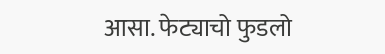आसा. फेट्याचो फुडलो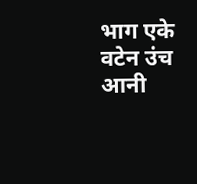भाग एके वटेन उंच आनी